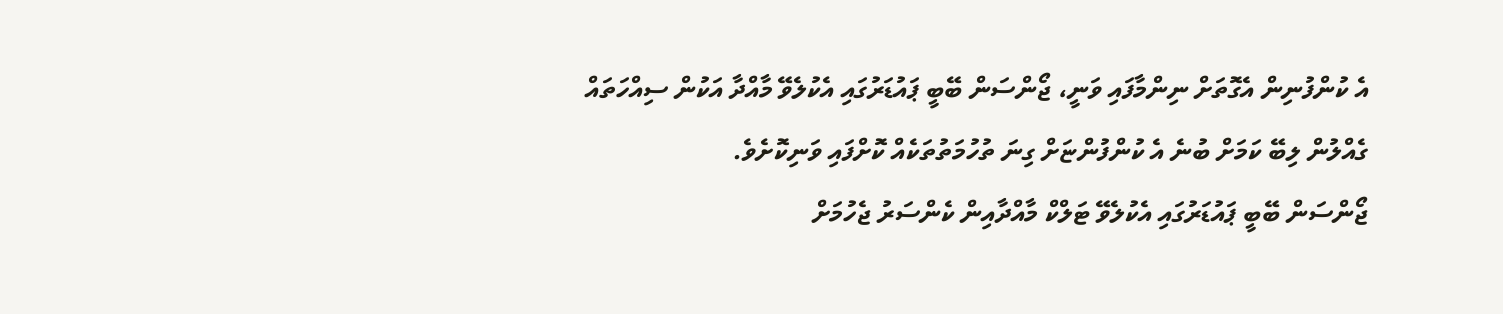އެ ކުންފުނިން އެގޮތަށް ނިންމާފައި ވަނީ، ޖޯންސަން ބޭބީ ޕައުޑަރުގައި އެކުލެވޭ މާއްދާ އަކުން ސިއްހަތައް ގެއްލުން ލިބޭ ކަމަށް ބުނެ އެ ކުންފުންޏަށް ގިނަ ތުހުމަތުތަކެއް ކޮށްފައި ވަނިކޮށެވެ.
ޖޯންސަން ބޭބީ ޕައުޑަރުގައި އެކުލެވޭ ޓަލްކް މާއްދާއިން ކެންސަރު ޖެހުމަށް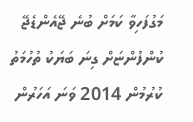މަގުފަހިވާ ކަމަށް ބުނެ ޖޭއެންޑެޖޭ ކުންފުންޏަށް ގިނަ ބަޔަކު ތުހުމަތު ކުރުމުން 2014 ވަނަ އަހަރުން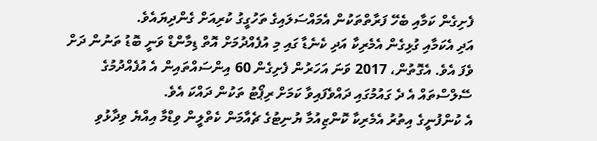ފެށިގެން ކަމާއި ބެހޭ ފަރާތްތަކުން އެމައްސަލައިގެ ތަހުގީގު ކުރިއަށް ގެންދިޔައެވެ.
އަދި އެކަމާއި ގުޅިގެން އެމެރިކާ އަދި ކެނެޑާ ގައި މި އުފެއްދުމަށް އޮތް ޑިމާންޑް ވަނީ ބޮޑު ތަނުން ދަށް ވެފަ އެވެ. އެގޮތުން، 2017 ވަނަ އަހަރުން ފެށިގެން 60 އިންސައްތައިން އެ އުފެއްދުމުގެ ސޭލްސްތައް އެ ދެ ގައުމުގައި ދައްވެފައިވާ ކަމަށް ރިޕޯޓު ތަކުން ދައްކަ އެވެ.
އެ ކުންފުނީގެ އިތުރު އެމެރިކާ ކޮންޒިއުމާ ޔުނިޓުގެ ޗެއާމަން ކެތްލީން ވިޑްމާ އިއްޔެ ވިދާޅުވި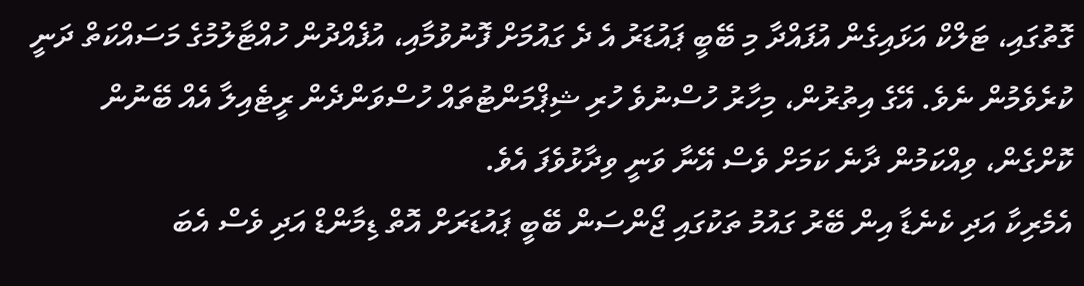ގޮތުގައި، ޓަލްކް އަޅައިގެން އުފައްދާ މި ބޭބީ ޕައުޑަރު އެ ދެ ގައުމަށް ފޮނުވުމާއި، އުފެއްދުން ހުއްޓާލުމުގެ މަސައްކަތް ދަނީ ކުރެވެމުން ނެވެ. އޭގެ އިތުރުން، މިހާރު ހުސްނުވެ ހުރި ޝިޕްމަންޓުތައް ހުސްވަންދެން ރީޓެއިލާ އެއް ބޭނުން ކޮށްގެން، ވިއްކަމުން ދާނެ ކަމަށް ވެސް އޭނާ ވަނީ ވިދާޅުވެފަ އެވެ.
އެމެރިކާ އަދި ކެނެޑާ އިން ބޭރު ގައުމު ތަކުގައި ޖޯންސަން ބޭބީ ޕައުޑަރަށް އޮތް ޑިމާންޑް އަދި ވެސް އެބަ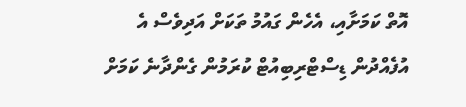އޮތް ކަމަށާއި، އެހެން ގައުމު ތަކަށް އަދިވެސް އެ އުފެއްދުން ޑިސްޓްރިބިއުޓް ކުރަމުން ގެންދާނެ ކަމަށް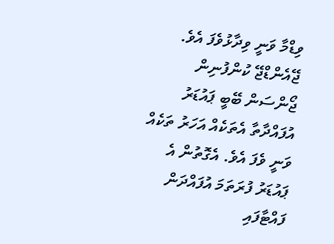ވިޑްމާ ވަނީ ވިދާޅުވެފަ އެވެ.
ޖޭއެންޑްޖޭ ކުންފުނިން ޖޯންސަން ބޭބީ ޕައުޑަރު އުފައްދާތާ އެތަކެއް އަހަރު ތަކެއް ވަނީ ވެފަ އެވެ. އެގޮތުން އެ ޕައުޑަރު ފުރަތަމަ އުފައްދަން ފައްޓާފައި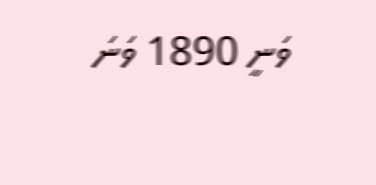ވަނީ 1890 ވަނަ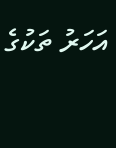އަހަރު ތަކުގެ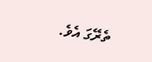ތެރޭގަ އެވެ.